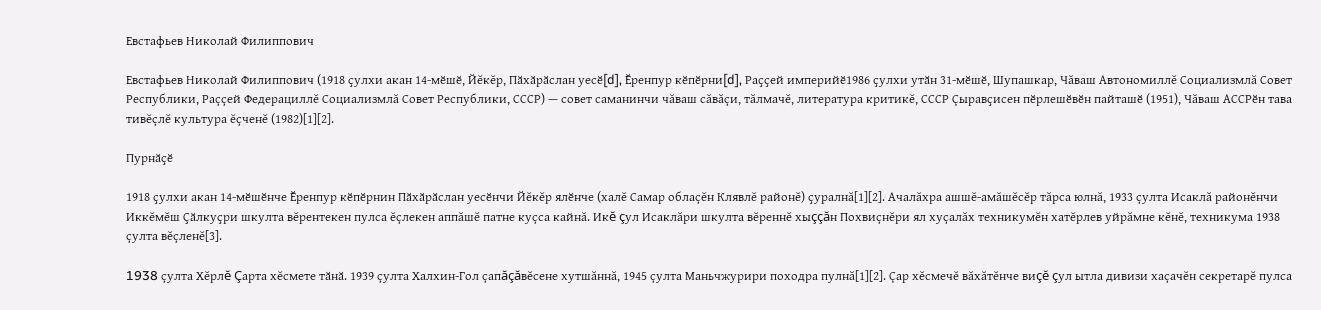Евстафьев Николай Филиппович

Евстафьев Николай Филиппович (1918 ҫулхи акан 14-мӗшӗ, Йĕкĕр, Пӑхӑрӑслан уесӗ[d], Ӗренпур кӗпӗрни[d], Раҫҫей империйӗ1986 ҫулхи утӑн 31-мӗшӗ, Шупашкар, Чăваш Автономиллĕ Социализмлă Совет Республики, Раççей Федерациллĕ Социализмлă Совет Республики, СССР) — совет саманинчи чăваш сăвăçи, тăлмачĕ, литература критикĕ, СССР Çыравҫисен пӗрлешӗвӗн пайташӗ (1951), Чăваш АССРӗн тава тивĕçлĕ культура ĕçченĕ (1982)[1][2].

Пурнӑҫӗ

1918 ҫулхи акан 14-мӗшӗнче Ӗренпур кӗпӗрнин Пӑхӑрӑслан уесӗнчи Йĕкĕр ялӗнче (халĕ Самар облаçĕн Клявлĕ районĕ) ҫуралнă[1][2]. Ачалăхра ашшĕ-амăшĕсĕр тăрса юлнă, 1933 çулта Исаклă районĕнчи Иккĕмĕш Ҫӑлкуҫри шкулта вĕрентекен пулса ĕçлекен аппăшĕ патне куçса кайнă. Икĕ çул Исаклăри шкулта вĕреннĕ хыççăн Похвиçнĕри ял хуçалăх техникумĕн хатĕрлев уйрăмне кĕнĕ, техникума 1938 çулта вĕçленĕ[3].

1938 çулта Хĕрлĕ Çарта хĕсмете тӑнӑ. 1939 çулта Халхин-Гол çапăçăвĕсене хутшăннă, 1945 çулта Маньчжурири походра пулнă[1][2]. Çар хĕсмечĕ вăхăтĕнче виçĕ çул ытла дивизи хаçачĕн секретарĕ пулса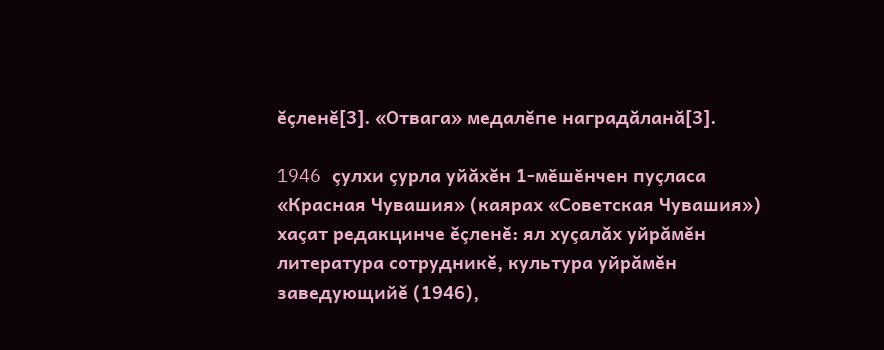ĕçленĕ[3]. «Отвага» медалĕпе наградăланă[3].

1946 çулхи çурла уйăхĕн 1-мӗшӗнчен пуçласа «Красная Чувашия» (каярах «Советская Чувашия») хаçат редакцинче ĕçленĕ: ял хуçалăх уйрăмĕн литература сотрудникĕ, культура уйрăмĕн заведующийĕ (1946),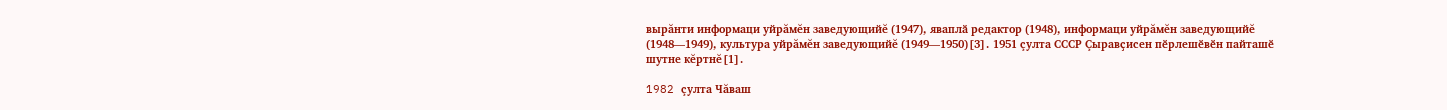вырăнти информаци уйрăмĕн заведующийĕ (1947), яваплӑ редактор (1948), информаци уйрăмĕн заведующийĕ (1948—1949), культура уйрăмĕн заведующийĕ (1949—1950)[3]. 1951 çулта СССР Çыравҫисен пӗрлешӗвӗн пайташӗ шутне кĕртнĕ[1].

1982 çулта Чăваш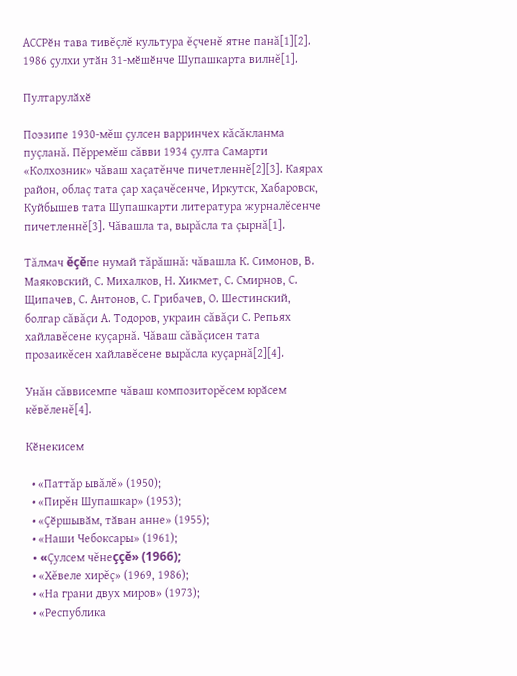АССРӗн тава тивĕçлĕ культура ĕçченĕ ятне панă[1][2]. 1986 ҫулхи утӑн 31-мӗшӗнче Шупашкарта вилнĕ[1].

Пултарулӑхӗ

Поэзипе 1930-мĕш çулсен варринчех кăсăкланма пуçланă. Пĕрремĕш сăвви 1934 çулта Самарти «Колхозник» чăваш хаçатĕнче пичетленнĕ[2][3]. Каярах район, облаç тата çар хаçачĕсенче, Иркутск, Хабаровск, Куйбышев тата Шупашкарти литература журналĕсенче пичетленнĕ[3]. Чăвашла та, вырăсла та çырнă[1].

Тăлмач ĕçĕпе нумай тăрăшнă: чăвашла К. Симонов, В. Маяковский, С. Михалков, Н. Хикмет, С. Смирнов, С. Щипачев, С. Антонов, С. Грибачев, О. Шестинский, болгар сăвăçи А. Тодоров, украин сăвăçи С. Репьях хайлавĕсене куçарнă. Чăваш сăвăçисен тата прозаикĕсен хайлавĕсене вырăсла куçарнă[2][4].

Унăн сăввисемпе чăваш композиторĕсем юрӑсем кĕвĕленĕ[4].

Кӗнекисем

  • «Паттăр ывăлĕ» (1950);
  • «Пирĕн Шупашкар» (1953);
  • «Ҫӗршывӑм, тӑван анне» (1955);
  • «Наши Чебоксары» (1961);
  • «Çулсем чĕнеççĕ» (1966);
  • «Хĕвеле хирĕç» (1969, 1986);
  • «На грани двух миров» (1973);
  • «Республика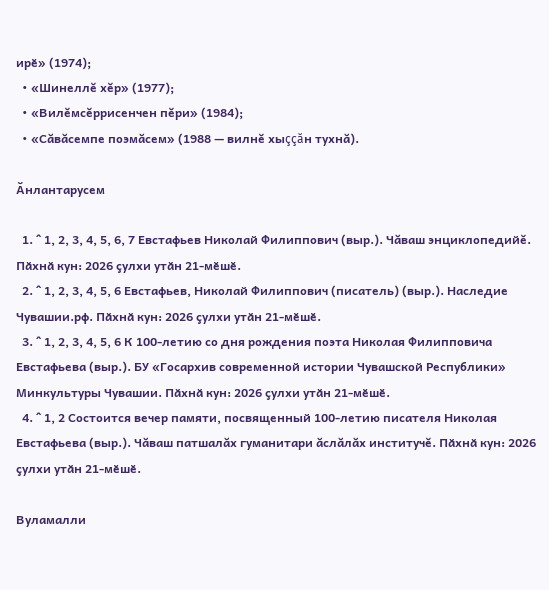ирӗ» (1974);
  • «Шинеллĕ хĕр» (1977);
  • «Вилĕмсĕррисенчен пĕри» (1984);
  • «Сăвăсемпе поэмăсем» (1988 — вилнĕ хыççăн тухнă).

Ӑнлантарусем

  1. ^ 1, 2, 3, 4, 5, 6, 7 Евстафьев Николай Филиппович (выр.). Чăваш энциклопедийĕ. Пӑхнӑ кун: 2026 ҫулхи утӑн 21-мӗшӗ.
  2. ^ 1, 2, 3, 4, 5, 6 Евстафьев, Николай Филиппович (писатель) (выр.). Наследие Чувашии.рф. Пӑхнӑ кун: 2026 ҫулхи утӑн 21-мӗшӗ.
  3. ^ 1, 2, 3, 4, 5, 6 К 100-летию со дня рождения поэта Николая Филипповича Евстафьева (выр.). БУ «Госархив современной истории Чувашской Республики» Минкультуры Чувашии. Пӑхнӑ кун: 2026 ҫулхи утӑн 21-мӗшӗ.
  4. ^ 1, 2 Состоится вечер памяти, посвященный 100-летию писателя Николая Евстафьева (выр.). Чăваш патшалăх гуманитари ăслăлăх институчĕ. Пӑхнӑ кун: 2026 ҫулхи утӑн 21-мӗшӗ.

Вуламалли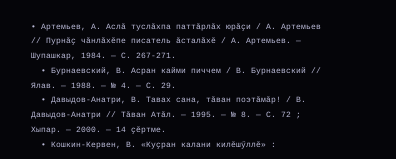• Артемьев, А. Аслӑ туслӑхпа паттӑрлӑх юрӑҫи / А. Артемьев // Пурнӑҫ чӑнлӑхӗпе писатель ӑсталӑхӗ / А. Артемьев. — Шупашкар, 1984. — С. 267-271.
  • Бурнаевский, В. Асран кайми пиччем / В. Бурнаевский // Ялав. — 1988. — № 4. — С. 29.
  • Давыдов-Анатри, В. Тавах сана, тӑван поэтӑмӑр! / В. Давыдов-Анатри // Тӑван Атӑл. — 1995. — № 8. — С. 72 ; Хыпар. — 2000. — 14 ҫӗртме.
  • Кошкин-Кервен, В. «Куҫран калани килӗшӳллӗ» :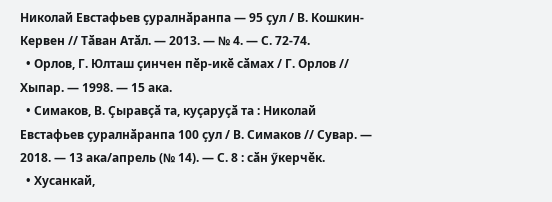Николай Евстафьев ҫуралнӑранпа — 95 ҫул / В. Кошкин-Кервен // Тӑван Атӑл. — 2013. — № 4. — С. 72-74.
  • Орлов, Г. Юлташ ҫинчен пӗр-икӗ сӑмах / Г. Орлов // Хыпар. — 1998. — 15 ака.
  • Симаков, В. Ҫыравҫӑ та, куҫаруҫӑ та : Николай Евстафьев ҫуралнӑранпа 100 ҫул / В. Симаков // Сувар. — 2018. — 13 ака/апрель (№ 14). — С. 8 : сӑн ӳкерчӗк.
  • Хусанкай,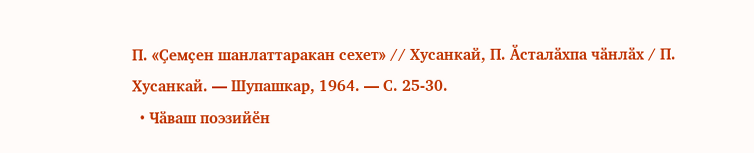П. «Ҫемҫен шанлаттаракан сехет» // Хусанкай, П. Ӑсталӑхпа чӑнлӑх / П. Хусанкай. — Шупашкар, 1964. — С. 25-30.
  • Чӑваш поэзийӗн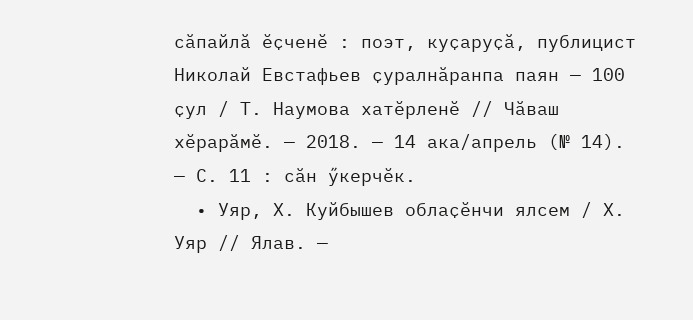сӑпайлӑ ӗҫченӗ : поэт, куҫаруҫӑ, публицист Николай Евстафьев ҫуралнӑранпа паян — 100 ҫул / Т. Наумова хатӗрленӗ // Чӑваш хӗрарӑмӗ. — 2018. — 14 ака/апрель (№ 14). — С. 11 : сӑн ӳкерчӗк.
  • Уяр, Х. Куйбышев облаҫӗнчи ялсем / Х. Уяр // Ялав. —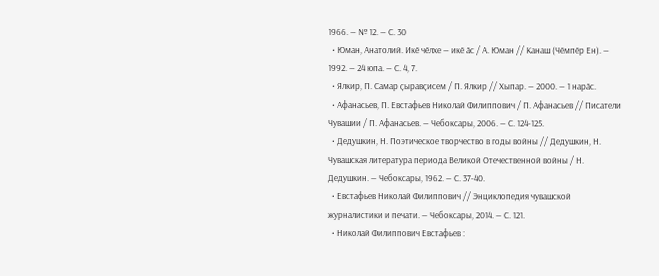1966. — № 12. — С. 30
  • Юман, Анатолий. Икӗ чӗлхе — икӗ ӑс / А. Юман // Канаш (Чӗмпӗр Ен). — 1992. — 24 юпа. — С. 4, 7.
  • Ялкир, П. Самар ҫыравҫисем / П. Ялкир // Хыпар. — 2000. — 1 нарӑс.
  • Афанасьев, П. Евстафьев Николай Филиппович / П. Афанасьев // Писатели Чувашии / П. Афанасьев. — Чебоксары, 2006. — С. 124-125.
  • Дедушкин, Н. Поэтическое творчество в годы войны // Дедушкин, Н. Чувашская литература периода Великой Отечественной войны / Н. Дедушкин. — Чебоксары, 1962. — С. 37-40.
  • Евстафьев Николай Филиппович // Энциклопедия чувашской журналистики и печати. — Чебоксары, 2014. — С. 121.
  • Николай Филиппович Евстафьев :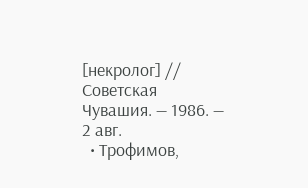[некролог] // Советская Чувашия. — 1986. — 2 авг.
  • Трофимов,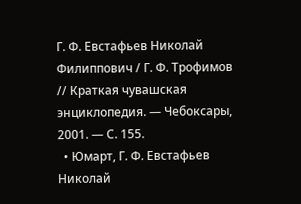Г. Ф. Eвстафьев Николай Филиппович / Г. Ф. Трофимов // Краткая чувашская энциклопедия. — Чебоксары, 2001. — С. 155.
  • Юмарт, Г. Ф. Евстафьев Николай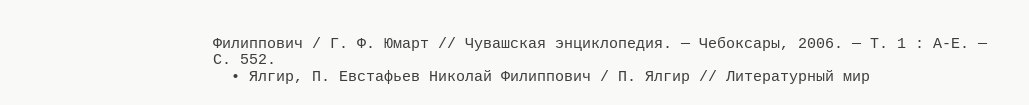Филиппович / Г. Ф. Юмарт // Чувашская энциклопедия. — Чебоксары, 2006. — Т. 1 : А-Е. — С. 552.
  • Ялгир, П. Евстафьев Николай Филиппович / П. Ялгир // Литературный мир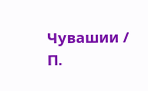Чувашии / П.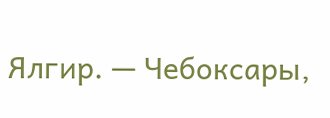Ялгир. — Чебоксары,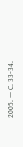2005. — С. 33-34.